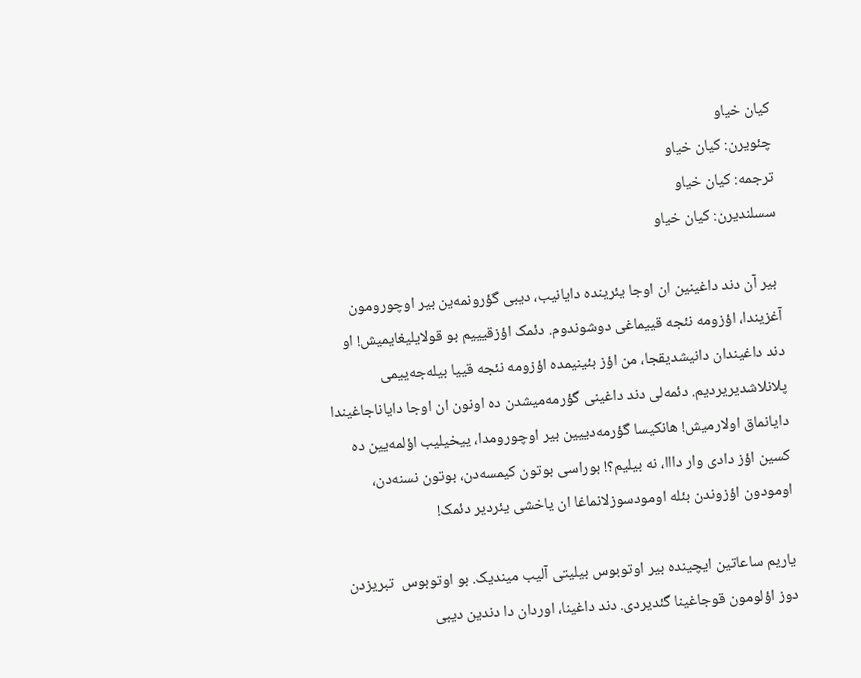کیان خیاو
چئویرن: کیان خیاو
ترجمه: کیان خیاو
سسلندیرن: کیان خیاو

 بیر آن دند داغینین ان اوجا یئرینده دایانیب، دیبی گؤرونمه‌ین بیر اوچورومون آغزیندا، اؤزومه نئجه قییماغی دوشوندوم. دئمک اؤزقیییم بو قولایلیغایمیش! او دند داغیندان دانیشدیقجا، من اؤز بئینیمده اؤزومه نئجه قییا بیله‌جه‌ییمی پلانلاشدیریردیم. دئمه‌لی دند داغینی گؤرمه‌میشدن ده اونون ان اوجا دایاناجاغیندا دایانماق اولارمیش! هانکیسا گؤرمه‌دییین بیر اوچورومدا، ییخیلیب اؤلمه‌یین ده کسین اؤز دادی وار دااا، نه بیلیم؟! بوراسی بوتون کیمسه‌دن، بوتون نسنه‌دن، اومودون اؤزوندن بئله اومودسوزلانماغا ان یاخشی یئردیر دئمک!

یاریم ساعاتین ایچینده بیر اوتوبوس بیلیتی آلیب میندیک. بو اوتوبوس  تبریزدن دوز اؤلومون قوجاغینا گئدیردی. دند داغینا، اوردان دا دندین دیبی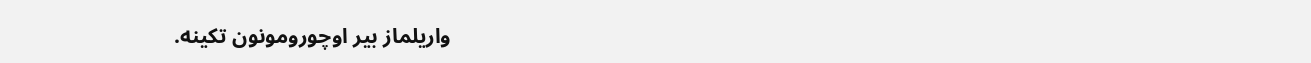واریلماز بیر اوچورومونون تکینه.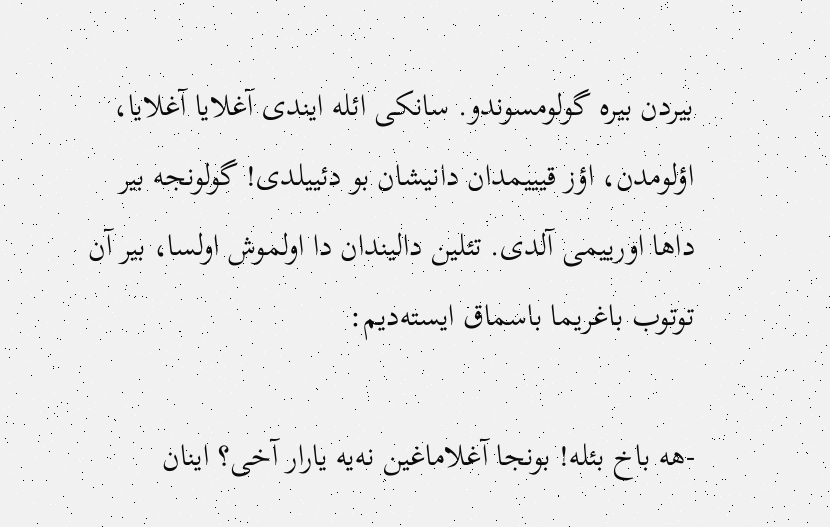بیردن بیره گولومسوندو. سانکی ائله ایندی آغلایا آغلایا، اؤلومدن، اؤز قیییمدان دانیشان بو دئییلدی! گولونجه بیر داها اورییمی آلدی. تئلین دالیندان دا اولموش اولسا، بیر آن توتوب باغریما باسماق ایسته‌دیم:

-هه باخ بئله! بونجا آغلاماغین نه‌یه یارار آخی؟ اینان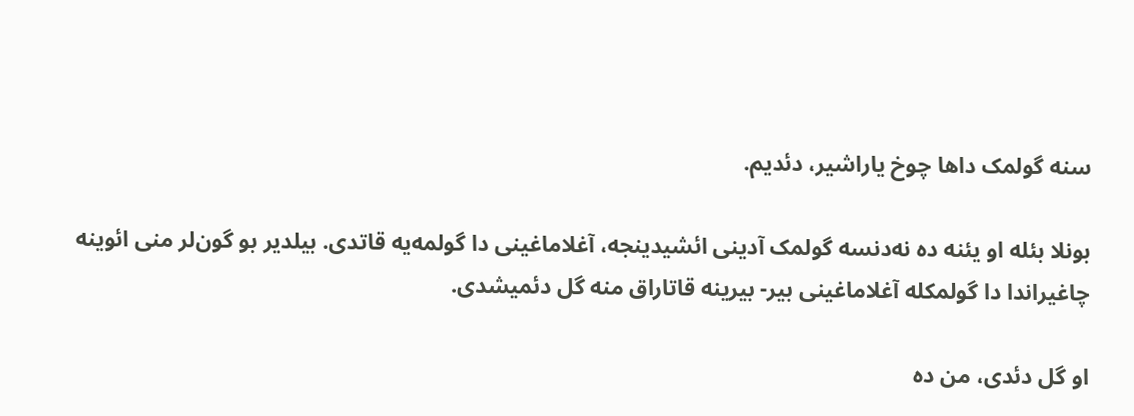سنه گولمک داها چوخ یاراشیر، دئدیم.

بونلا بئله او یئنه ده نه‌دنسه گولمک آدینی ائشیدینجه، آغلاماغینی دا گولمه‌یه قاتدی. بیلدیر بو گون‌لر منی ائوینه چاغیراندا دا گولمکله آغلاماغینی بیر- بیرینه قاتا‌راق منه گل دئمیشدی.

او گل دئدی، من ده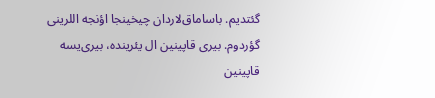گئتدیم. باساماق‌لاردان چیخینجا اؤنجه اللرینی گؤردوم. بیری قاپینین ال یئرینده، بیری‌یسه قاپینین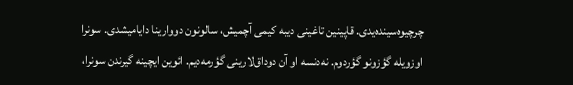چرچیوه‌سینده‌یدی. قاپینین تاغینی دیبه کیمی آچمیش، سالونون دووارینا دایامیشدی. سونرا اوزویله گؤزونو گؤردوم. نه‌دنسه او آن دوداق‌لارینی گؤرمه‌دیم. ائوین ایچینه گیرندن سونرا،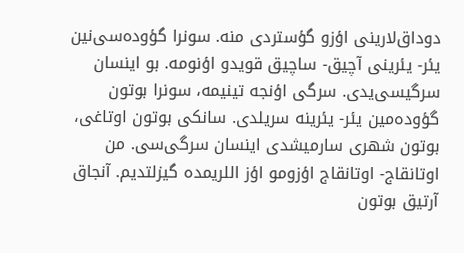دوداق‌لارینی اؤزو گؤستردی منه. سونرا گؤوده‌سی‌نین یئر- یئرینی آچیق- ساچیق قویدو اؤنومه. بو اینسان سرگیسی‌یدی. سرگی اؤنجه تینیمه، سونرا بوتون گؤوده‌مین یئر- یئرینه سریلدی. سانکی بوتون اوتاغی، بوتون شهری سارمیشدی اینسان سرگی‌سی. من اوتانقاج- اوتانقاج اؤزومو اؤز اللریمده گیزلتدیم. آنجاق آرتیق بوتون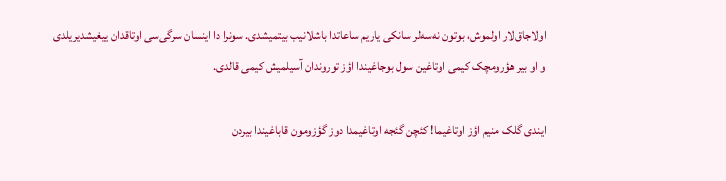اولا‌جاق‌لار اولموش، بوتون نه‌سه‌لر سانکی یاریم ساعاتدا باشلانیب بیتمیشدی. سونرا دا اینسان سرگی‌سی اوتاقدان ییغیشدیریلدی و او بیر هؤرومچک کیمی اوتاغین سول بوجاغیندا اؤز توروندان آسیلمیش کیمی قالدی.

ایندی گلک منیم اؤز اوتاغیما! کئچن گئجه اوتاغیمدا دوز گؤزومون قاباغیندا بیردن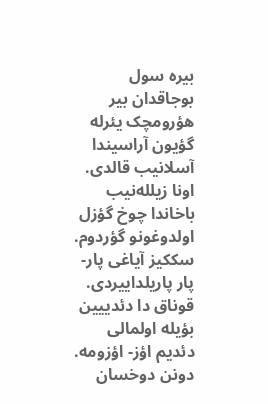بیره سول بوجاقدان بیر هؤرومچک یئرله گؤیون آراسیندا آسلانیب قالدی. اونا زیلله‌نیب باخاندا چوخ گؤزل اولدوغونو گؤردوم. سککیز آیاغی پار- پار پاریلداییردی. قوناق دا دئدییین بؤیله اولما‌لی دئدیم اؤز- اؤزومه. دونن دوخسان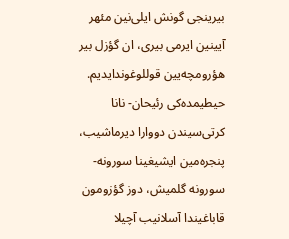بیرینجی گونش ایلی‌نین مئهر آیینین ایرمی بیری، ان گؤزل بیر هؤرومچه‌یین قوللوغوندایدیم. حیطیمده‌کی رئیحان- نانا کرتی‌سیندن دووارا دیرماشیب، پنجره‌مین ایشیغینا سورونه- سورونه گلمیش، دوز گؤزومون قاباغیندا آسلانیب آچیلا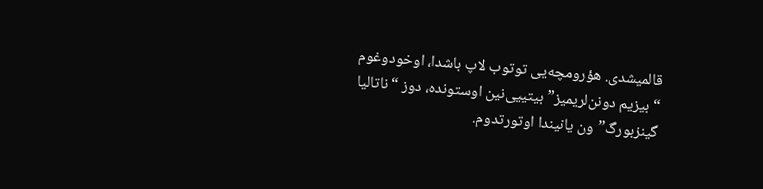قالمیشدی. هؤرومچه‌یی توتوب لاپ باشدا، اوخودوغوم “بیزیم دونن‌لریمیز” بیتییی‌نین اوستونده، دوز “ناتالیا گینزبورگ”ون یانیندا اوتورتدوم.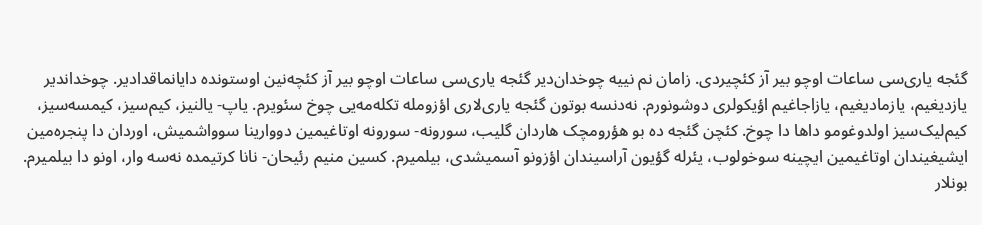گئجه یاری‌سی ساعات اوچو بیر آز کئچیردی. زامان نم نییه چوخدان‌دیر گئجه یاری‌سی ساعات اوچو بیر آز کئچه‌نین اوستونده دایانماقدا‌دیر. چوخداندیر یازدیغیم، یازمادیغیم، یازاجاغیم اؤیکولری دوشونورم. نه‌دنسه بوتون گئجه یاری‌لاری اؤزومله تکله‌مه‌یی چوخ سئویرم. یاپ- یالنیز، کیم‌سیز، کیمسه‌سیز، کیم‌لیک‌سیز اولدوغومو داها دا چوخ. کئچن گئجه ده بو هؤرومچک هاردان گلیب، سورونه- سورونه اوتاغیمین دووارینا سوواشمیش، اوردان دا پنجره‌مین ایشیغیندان اوتاغیمین ایچینه سوخولوب، یئرله گؤیون آراسیندان اؤزونو آسمیشدی، بیلمیرم. کسین منیم رئیحان- نانا کرتیمده نه‌سه وار، اونو دا بیلمیرم. بونلار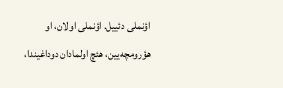اؤنملی دئییل. اؤنملی اولان، او هؤرومچه‌یین، هئچ اولما‌دان دوداغیندا،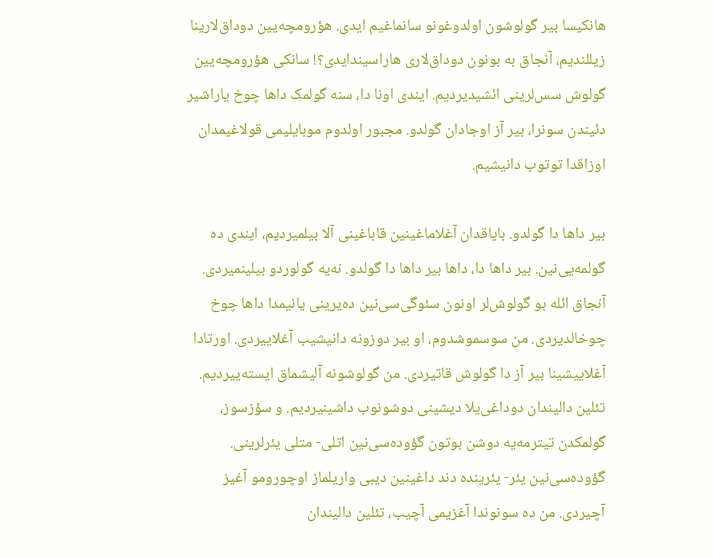هانکیسا بیر گولوشون اولدوغونو سانماغیم ایدی. هؤرومچه‌یین دوداق‌لارینا زیللندیم، آنجاق به بونون دوداق‌لاری هاراسیندایدی؟! سانکی هؤرومچه‌یین گولوش سس‌لرینی ائشیدیردیم. ایندی اونا دا، سنه گولمک داها چوخ یاراشیر دئیندن سونرا، بیر آز اوجا‌دان گولدو. مجبور اولدوم موبایلیمی قولاغیمدان اوزاقدا توتوب دانیشیم.

بیر داها دا گولدو. بایاقدان آغلاماغینین قاباغینی آلا بیلمیردیم، ایندی ده گولمه‌یی‌نین. بیر داها دا، داها بیر داها دا گولدو. نه‌یه گولوردو بیلینمیردی. آنجاق ائله بو گولوش‌لر اونون سئوگی‌سی‌نین ده‌یرینی یانیمدا داها چوخ چوخالدیردی. من سوسموشدوم، او بیر دوزونه دانیشیب آغلاییردی. اورتادا آغلاییشینا بیر آز دا گولوش قاتیردی. من گولوشونه آلیشماق ایسته‌ییردیم. تئلین دالیندان دوداغی‌یلا دیشینی دوشونوب داشینیردیم. و سؤزسوز، گولمکدن تیترمه‌یه دوشن بوتون گؤوده‌سی‌نین اتلی- متلی یئرلرینی. گؤوده‌سی‌نین یئر- یئرینده دند داغینین دیبی واریلماز اوچورومو آغیز آچیردی. من ده سونوندا آغزیمی آچیب، تئلین دالیندان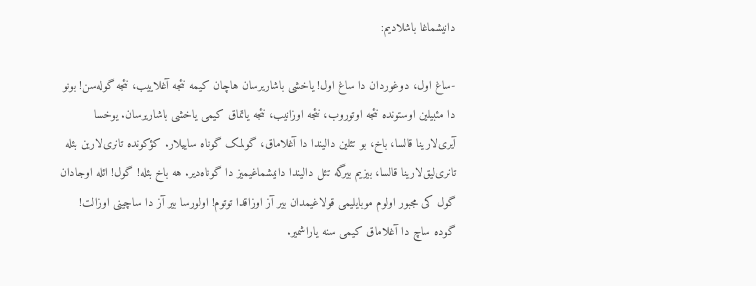دانیشماغا باشلادیم:

-ساغ اول، دوغوردان دا ساغ اول! یاخشی باشاریرسان هاچان کیمه نئجه آغلاییب، نئجه گوله‌سن! بونو دا مئبیلین اوستونده نئجه اوتوروب، نئجه اوزانیب، نئجه یاتماق کیمی یاخشی باشاریرسان. یوخسا آیری‌لارینا قالسا، باخ، بو تئلین دالیندا دا آغلاماق، گولمک گوناه ساییلار. کؤکونده تانری‌لارین بئله تانری‌لیق‌لارینا قالسا، بیزیم بیرگه تئل دالیندا دانیشماغیمیز دا گوناه‌دیر. هه باخ بئله! گول! ائله اوجا‌دان گول کی مجبور اولوم موبایلیمی قولاغیمدان بیر آز اوزاقدا توتوم! اولورسا بیر آز دا ساچینی اوزالت! گوده ساچ دا آغلاماق کیمی سنه یاراشمیر.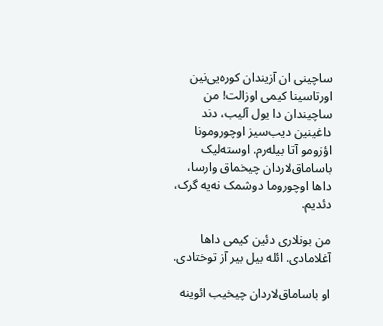ساچینی ان آزیندان کوره‌یی‌نین اورتاسینا کیمی اوزالت! من ساچیندان دا یول آلیب، دند داغینین دیب‌سیز اوچورومونا اؤزومو آتا بیله‌رم. اوسته‌لیک باساماق‌لاردان چیخماق وارسا، داها اوچوروما دوشمک نه‌یه گرک، دئدیم.

من بونلاری دئین کیمی داها آغلامادی. ائله بیل بیر آز توختادی.

او باساماق‌لاردان چیخیب ائوینه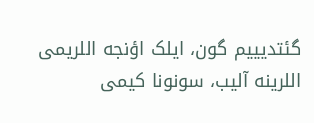گئتدیییم گون، ایلک اؤنجه اللریمی اللرینه آلیب، سونونا کیمی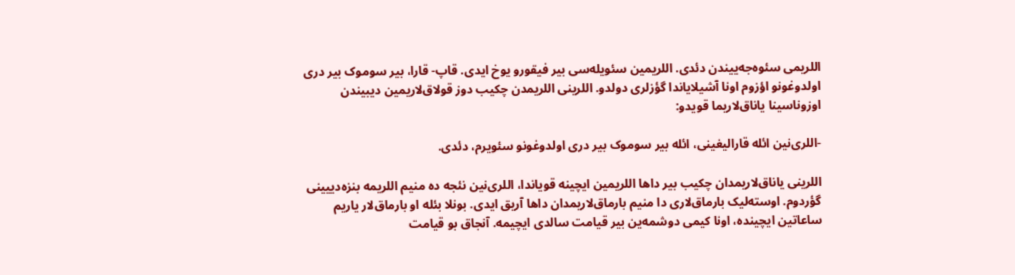اللریمی سئوه‌جه‌ییندن دئدی. اللریمین سئویله‌سی بیر فیقورو یوخ ایدی. قاپ- قارا، بیر سوموک بیر دری اولدوغونو اؤزوم اونا آشیلایاندا گؤزلری دولدو. اللرینی اللریمدن چکیب دوز قولاق‌لاریمین دیبیندن اوزوناسینا یاناق‌لاریما قویدو:

-اللری‌نین ائله قارا‌لیغینی، ائله بیر سوموک بیر دری اولدوغونو سئویرم، دئدی.

اللرینی یاناق‌لاریمدان چکیب بیر داها اللریمین ایچینه قویاندا، اللری‌نین نئجه ده منیم اللریمه بنزه‌دییینی گؤردوم. اوسته‌لیک بارماق‌لاری دا منیم بارماق‌لاریمدان داها آریق ایدی. بونلا بئله او بارماق‌لار یاریم ساعاتین ایچینده، اونا کیمی دوشمه‌ین بیر قیامت سالدی ایچیمه. آنجاق بو قیامت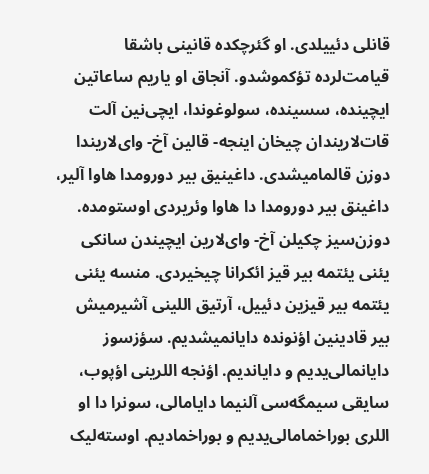قانلی دئییلدی. او گئرچکده قانینی باشقا قیامت‌لرده تؤکموشدو. آنجاق او یاریم ساعاتین ایچینده، سسینده، سولوغوندا، ایچی‌نین آلت قات‌لاریندان چیخان اینجه- قالین آخ- وای‌لاریندا دوزن قالمامیشدی. داغینیق بیر دورومدا هاوا آلیر، داغینق بیر دورومدا دا هاوا وئریردی اوستومده. دوزن‌سیز چکیلن آخ- وای‌لارین ایچیندن سانکی یئنی یئتمه بیر قیز ائکرانا چیخیردی. منسه یئنی یئتمه بیر قیزین دئییل، آرتیق اللینی آشیرمیش بیر قادینین اؤنونده دایانمیشدیم. سؤزسوز دایانمالی‌یدیم و دایاندیم. اؤنجه اللرینی اؤپوب، سایقی سیمگه‌سی آلنیما دایاما‌لی، سونرا دا او اللری بوراخمامالی‌یدیم و بوراخمادیم. اوسته‌لیک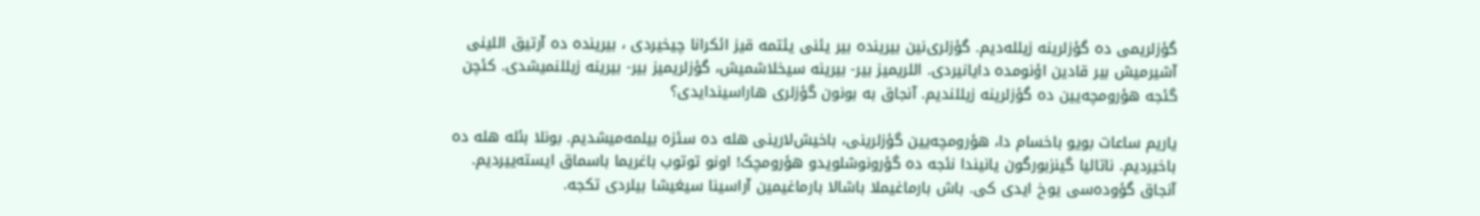گؤزلریمی ده گؤزلرینه زیلله‌دیم. گؤزلری‌نین بیرینده بیر یئنی یئتمه قیز ائکرانا چیخیردی ، بیرینده ده آرتیق اللینی آشیرمیش بیر قادین اؤنومده دایانیردی. اللریمیز بیر- بیرینه سیخلاشمیش، گؤزلریمیز بیر- بیرینه زیللنمیشدی. کئچن گئجه هؤرومچه‌یین ده گؤزلرینه زیللندیم. آنجاق به بونون گؤزلری هاراسیندایدی؟

یاریم ساعات بویو باخسام دا، هؤرومچه‌یین گؤزلرینی، باخیش‌لارینی هله ده سئزه بیلمه‌میشدیم. بونلا بئله هله ده باخیردیم. ناتالیا گینزبورگون یانیندا نئجه ده گؤرونوشلویدو هؤرومچک! اونو توتوب باغریما باسماق ایسته‌ییردیم. آنجاق گؤوده‌سی یوخ ایدی کی. باش بارماغیملا باشالا بارماغیمین آراسینا سیغیشا بیلردی تکجه.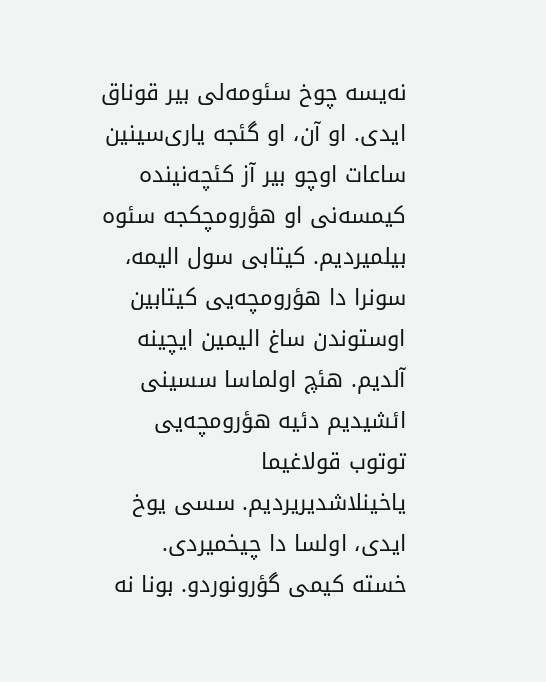نه‌یسه چوخ سئومه‌لی بیر قوناق ایدی. او آن، او گئجه یاری‌سینین ساعات اوچو بیر آز کئچه‌نینده کیمسه‌نی او هؤرومچکجه سئوه بیلمیردیم. کیتابی سول الیمه، سونرا دا هؤرومچه‌یی کیتابین اوستوندن ساغ الیمین ایچینه آلدیم. هئچ اولماسا سسینی ائشیدیم دئیه هؤرومچه‌یی توتوب قولاغیما یاخینلاشدیریردیم. سسی یوخ ایدی، اولسا دا چیخمیردی. خسته کیمی گؤرونوردو. بونا نه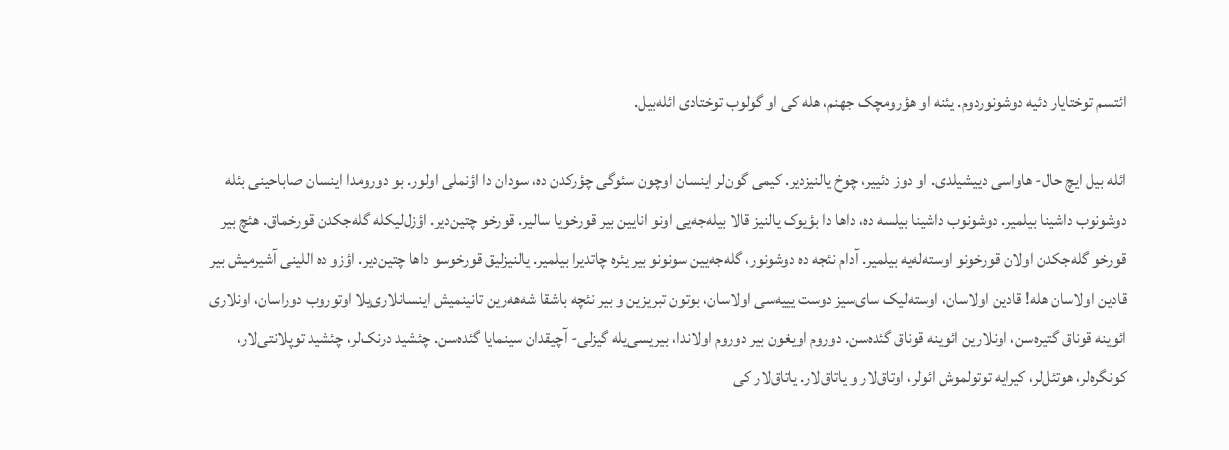ائتسم توختایار دئیه دوشونوردوم. یئنه او هؤرومچک جهنم، هله کی او گولوب توختادی ائله‌بیل.

ائله بیل ایچ حال- هاواسی دییشیلدی. او دوز دئییر، چوخ یالنیزدیر. کیمی گون‌لر اینسان اوچون سئوگی چؤرکدن ده، سودان دا اؤنملی اولور. بو دورومدا اینسان صاباحینی بئله دوشونوب داشینا بیلمیر. دوشونوب داشینا بیلسه ده، داها دا بؤیوک یالنیز قالا بیله‌جه‌یی اونو انایین بیر قورخویا سالیر. قورخو چتین‌دیر. اؤزل‌لیکله گله‌جکدن قورخماق. هئچ بیر قورخو گله‌جکدن اولان قورخونو اوسته‌له‌یه بیلمیر. آدام نئجه ده دوشونور، گله‌جه‌یین سونونو بیر یئره چاتدیرا بیلمیر. یالنیزلیق قورخوسو داها چتین‌دیر. اؤزو ده اللینی آشیرمیش بیر قادین اولاسان هله! قادین اولاسان، اوسته‌لیک سای‌سیز دوست یییه‌سی اولاسان، بوتون تبریزین و بیر نئچه باشقا شه‌هه‌رین تانینمیش اینسانلاری‌یلا اوتوروب دوراسان، اونلاری ائوینه قوناق گتیره‌سن، اونلارین ائوینه قوناق گئده‌سن. دوروم اویغون بیر دوروم اولاندا، بیریسی‌یله گیزلی- آچیقدان سینمایا گئده‌سن. چئشید درنک‌لر، چئشید توپلانتی‌لار، کونگره‌لر، هوتئل‌لر، کیرایه توتولموش ائولر، اوتاق‌لار و یاتاق‌لار. یاتاق‌لار کی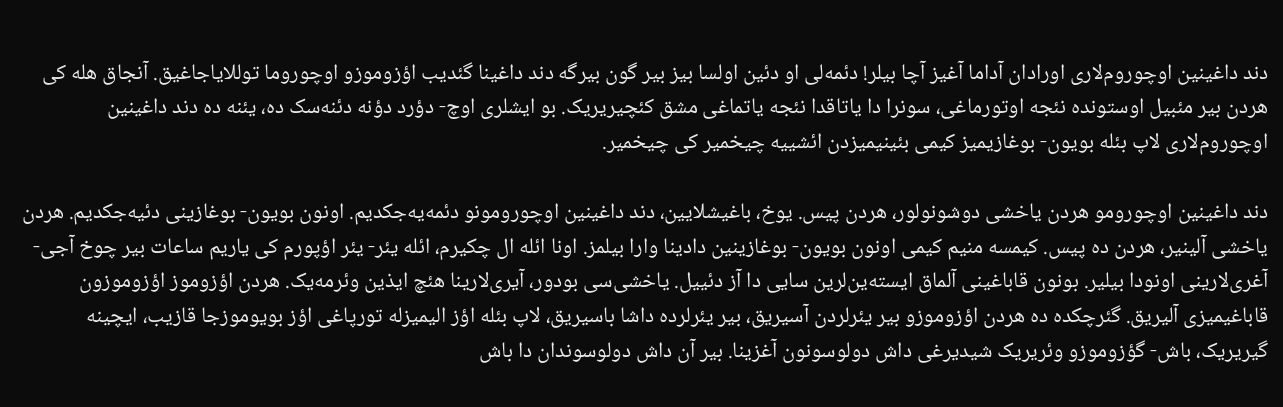دند داغینین اوچوروم‌لاری اورا‌دان آداما آغیز آچا بیلر! دئمه‌لی او دئین اولسا بیز بیر گون بیرگه دند داغینا گئدیب اؤزوموزو اوچوروما توللایاجاغیق. آنجاق هله کی هردن بیر مئبیل اوستونده نئجه اوتورماغی، سونرا دا یاتاقدا نئجه یاتماغی مشق کئچیریریک. بو ایشلری اوچ- دؤرد دؤنه دئنه‌سک ده، یئنه ده دند داغینین اوچوروم‌لاری لاپ بئله بویون- بوغازیمیز کیمی بئینیمیزدن ائشییه چیخمیر کی چیخمیر.

دند داغینین اوچورومو هردن یاخشی دوشونولور، هردن پیس. یوخ، باغیشلایین، دند داغینین اوچورومونو دئمه‌یه‌جکدیم. اونون بویون- بوغازینی دئیه‌جکدیم. هردن یاخشی آلینیر، هردن ده پیس. کیمسه منیم کیمی اونون بویون- بوغازینین دادینا وارا بیلمز. اونا ائله ال چکیرم، ائله یئر- یئر اؤپورم کی یاریم ساعات بیر چوخ آجی- آغری‌لارینی اونودا بیلیر. بونون قاباغینی آلماق ایسته‌ین‌لرین سایی دا آز دئییل. یاخشی‌سی بودور، آیری‌لارینا هئچ ایذین وئرمه‌یک. هردن اؤزوموز اؤزوموزون قاباغیمیزی آلیریق. گئرچکده ده هردن اؤزوموزو بیر یئرلردن آسیریق، بیر یئرلرده داشا باسیریق، لاپ بئله اؤز الیمیزله تورپاغی اؤز بویوموزجا قازیب، ایچینه گیریریک، باش- گؤزوموزو وئریریک شیدیرغی داش دولوسونون آغزینا. بیر آن داش دولوسوندان دا باش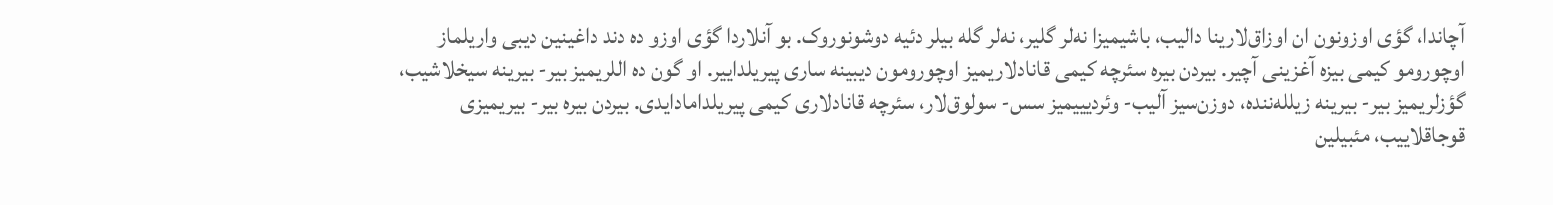آچاندا، گؤی اوزونون ان اوزاق‌لارینا دالیب، باشیمیزا نه‌لر گلیر، نه‌لر گله بیلر دئیه دوشونوروک. بو آنلاردا گؤی اوزو ده دند داغینین دیبی واریلماز اوچورومو کیمی بیزه آغزینی آچیر. بیردن بیره سئرچه کیمی قانادلاریمیز اوچورومون دیبینه ساری پیریلداییر. او گون ده اللریمیز بیر- بیرینه سیخلاشیب، گؤزلریمیز بیر- بیرینه زیلله‌ننده، دوزن‌سیز آلیب- وئردیییمیز سس- سولوق‌لار، سئرچه قانادلاری کیمی پیریلدامادایدی. بیردن بیره بیر- بیریمیزی قوجاقلاییب، مئبیلین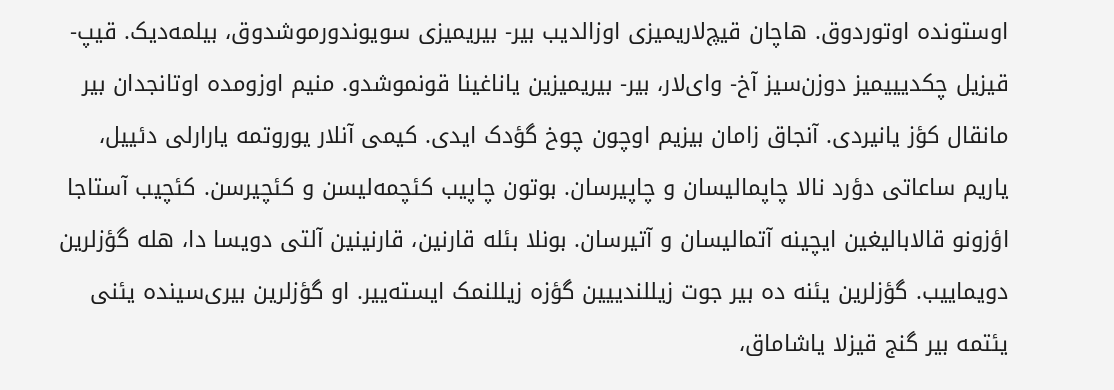اوستونده اوتوردوق. هاچان قیچ‌لاریمیزی اوزالدیب بیر- بیریمیزی سویوندورموشدوق، بیلمه‌دیک. قیپ- قیزیل چکدیییمیز دوزن‌سیز آخ- وای‌لار، بیر- بیریمیزین یاناغینا قونموشدو. منیم اوزومده اوتانجدان بیر مانقال کؤز یانیردی. آنجاق زامان بیزیم اوچون چوخ گؤدک ایدی. کیمی آنلار یوروتمه یارارلی دئییل، یاریم ساعاتی دؤرد نالا چاپما‌لیسان و چاپیرسان. بوتون چاپیب کئچمه‌لیسن و کئچیرسن. کئچیب آستاجا اؤزونو قالابالیغین ایچینه آتما‌لیسان و آتیرسان. بونلا بئله قارنین، قارنینین آلتی دویسا دا، هله گؤزلرین دویماییب. گؤزلرین یئنه ده بیر جوت زیللندییین گؤزه زیللنمک ایسته‌ییر. او گؤزلرین بیری‌سینده یئنی یئتمه بیر گنج قیزلا یاشاماق،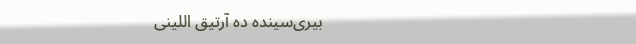بیری‌سینده ده آرتیق اللینی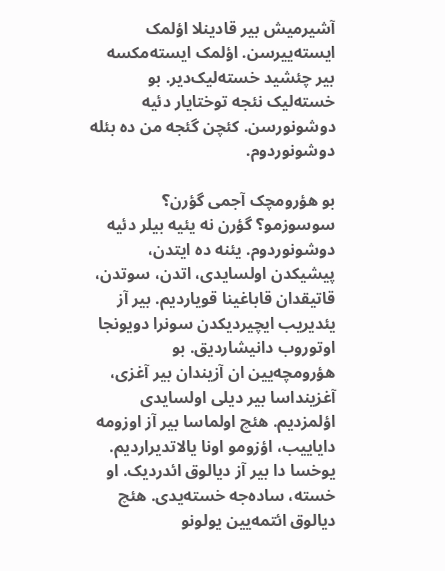آشیرمیش بیر قادینلا اؤلمک ایسته‌ییرسن. اؤلمک ایسته‌مکسه بیر چئشید خسته‌لیک‌دیر. بو خسته‌لیک نئجه توختایار دئیه دوشونورسن. کئچن گئجه من ده بئله دوشونوردوم.

بو هؤرومچک آجمی گؤرن؟ سوسوزمو؟ گؤرن نه یئیه بیلر دئیه دوشونوردوم. یئنه ده ایتدن، پیشیکدن اولسایدی، اتدن، سوتدن، قاتیقدان قاباغینا قویاردیم. بیر آز یئدیریب ایچیردیکدن سونرا دویونجا اوتوروب دانیشاردیق. بو هؤرومچه‌یین ان آزیندان بیر آغزی، آغزینداسا بیر دیلی اولسایدی اؤلمزدیم. هئچ اولماسا بیر آز اوزومه دایاییب، اؤزومو اونا یالاتدیراردیم. یوخسا دا بیر آز دیالوق ائدردیک. او خسته، ساده‌جه خسته‌یدی. هئچ دیالوق ائتمه‌یین یولونو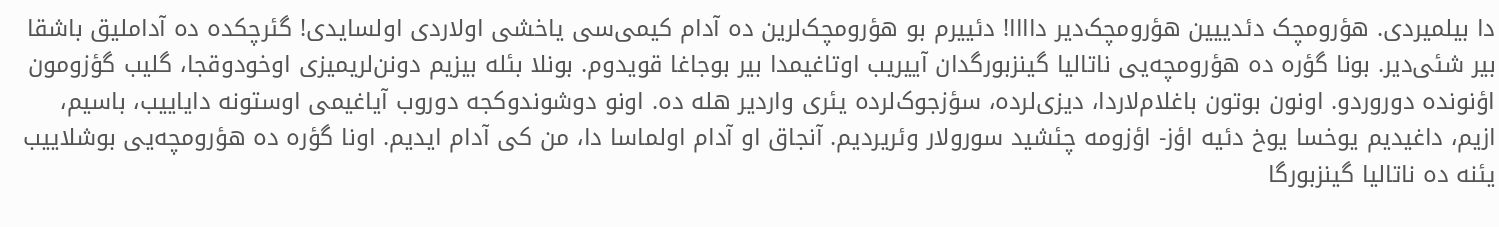دا بیلمیردی. هؤرومچک دئدییین هؤرومچک‌دیر داااا! دئییرم بو هؤرومچک‌لرین ده آدام کیمی‌سی یاخشی اولاردی اولسایدی! گئرچکده ده آداملیق باشقا بیر شئی‌دیر. بونا گؤره ده هؤرومچه‌یی ناتالیا گینزبورگدان آییریب اوتاغیمدا بیر بوجاغا قویدوم. بونلا بئله بیزیم دونن‌لریمیزی اوخودوقجا، گلیب گؤزومون اؤنونده دوروردو. اونون بوتون باغلام‌لاردا، دیزی‌لرده، سؤزجوک‌لرده یئری واردیر هله ده. اونو دوشوندوکجه دوروب آیاغیمی اوستونه دایاییب، باسیم، ازیم، داغیدیم یوخسا یوخ دئیه اؤز- اؤزومه چئشید سورولار وئریردیم. آنجاق او آدام اولماسا دا، من کی آدام ایدیم. اونا گؤره ده هؤرومچه‌یی بوشلاییب یئنه ده ناتالیا گینزبورگا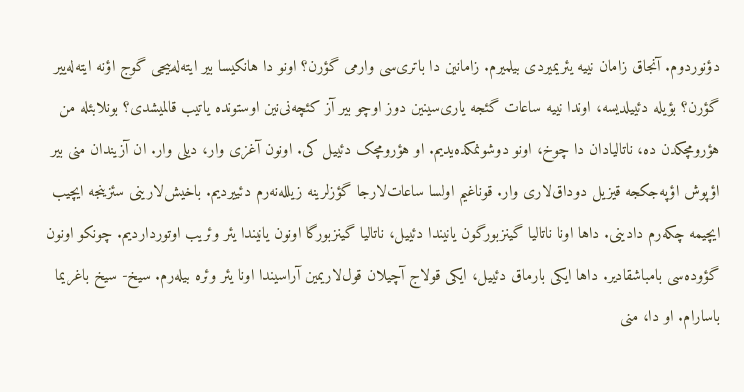دؤنوردوم. آنجاق زامان نییه یئریمیردی بیلمیرم. زامانین دا باتری‌سی وارمی گؤرن؟ اونو دا هانکیسا بیر ایته‌له‌ییجی گوج اؤنه ایته‌له‌ییر گؤرن؟ بؤیله دئییلدیسه، اوندا نییه ساعات گئجه یاری‌سینین دوز اوچو بیر آز کئچه‌نی‌نین اوستونده یاتیب قالمیشدی؟ بونلابئله من هؤرومچکدن ده، ناتالیا‌دان دا چوخ، اونو دوشونمکده‌یدیم. او هؤرومچک دئییل کی. اونون آغزی وار، دیلی وار. ان آزیندان منی بیر اؤپوش اؤپه‌جکجه قیزیل دوداق‌لاری وار. قوناغیم اولسا ساعات‌لارجا گؤزلرینه زیلله‌نه‌رم دئییردیم. باخیش‌لارینی سئزینجه ایچیب ایچیمه چکه‌رم دادینی. داها اونا ناتالیا گینزبورگون یانیندا دئییل، ناتالیا گینزبورگا اونون یانیندا یئر وئریب اوتورداردیم. چونکو اونون گؤوده‌سی بامباشقا‌دیر. داها ایکی بارماق دئییل، ایکی قولاج آچیلان قول‌لاریمین آراسیندا اونا یئر وئره بیله‌رم. سیخ- سیخ باغریما باسارام. او دا، منی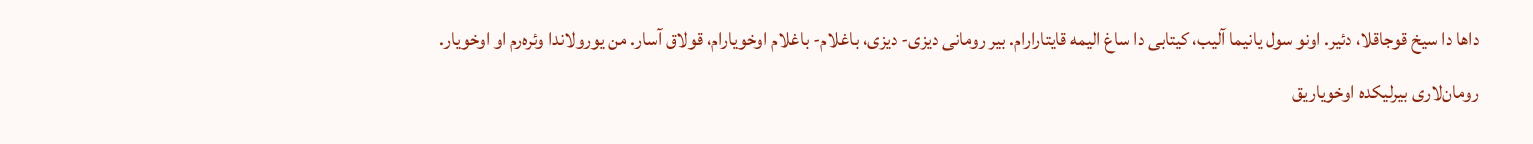داها دا سیخ قوجاقلا، دئیر. اونو سول یانیما آلیب، کیتابی دا ساغ الیمه قایتارارام. بیر رومانی دیزی- دیزی، باغلام- باغلام اوخویارام، قولاق آسار. من یورولاندا وئره‌رم او اوخویار. رومان‌لاری بیرلیکده اوخویاریق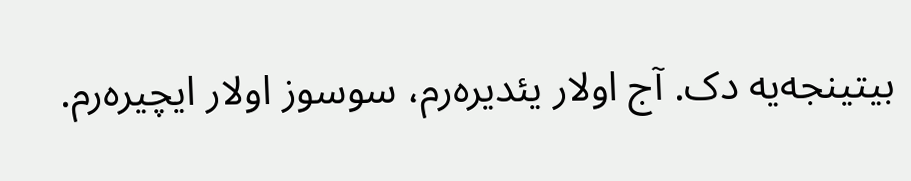بیتینجه‌یه دک. آج اولار یئدیره‌رم، سوسوز اولار ایچیره‌رم.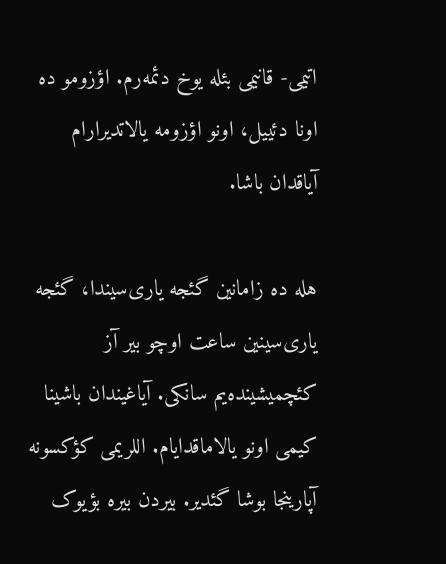اتیمی- قانیمی بئله یوخ دئمه‌رم. اؤزومو ده اونا دئییل، اونو اؤزومه یالاتدیرارام آیاقدان باشا.

هله ده زامانین گئجه یاری‌سیندا، گئجه یاری‌سینین ساعت اوچو بیر آز کئچمیشینده‌یم سانکی. آیاغیندان باشینا کیمی اونو یالاماقدایام. اللریمی کؤکسونه آپارینجا بوشا گئدیر. بیردن بیره بؤیوک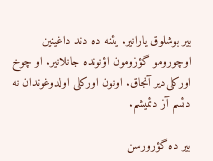بیر بوشلوق یارانیر. یئنه ده دند داغینین اوچورومو گؤزومون اؤنونده جانلانیر. او چوخ اورکلی‌دیر آنجاق. اونون اورکلی اولدوغوندان نه دئسم آز دئمیشم.

بیر ده گؤرورسن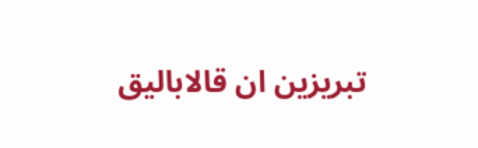تبریزین ان قالابا‌لیق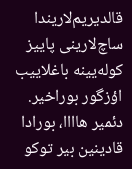قالدیریم‌لاریندا ساچ‌لارینی پاییز کوله‌یینه باغلاییب اؤزگور بوراخیر. دئمیر هاااا، بورادا قادینین بیر توکو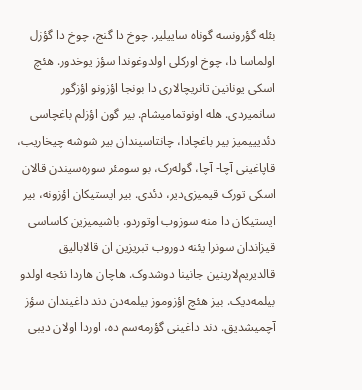بئله گؤرونسه گوناه ساییلیر. چوخ دا گنج، چوخ دا گؤزل اولماسا دا، چوخ اورکلی اولدوغوندا سؤز یوخدور. هئچ اسکی یونانین تانریچا‌لاری دا بونجا اؤزونو اؤزگور سانمیردی. هله اونوتمامیشام. بیر گون اؤزلم باغچاسی دئدیییمیز بیر باغچادا، چانتاسیندان بیر شوشه چیخاریب، قاپاغینی آچا- آچا، گوله‌رک، بو سومئر سوره‌سیندن قالان اسکی تورک قیمیزی‌دیر، دئدی. بیر ایستیکان اؤزونه، بیر ایستیکان دا منه سوزوب اوتوردو. باشیمیزین کاساسی قیزاندان سونرا یئنه دوروب تبریزین ان قالابا‌لیق قالدیریم‌لارینین جانینا دوشدوک. هاچان هاردا نئجه اولدو بیلمه‌دیک. بیز هئچ اؤزوموز بیلمه‌دن دند داغیندان سؤز آچمیشدیق. دند داغینی گؤرمه‌سم ده، اوردا اولان دیبی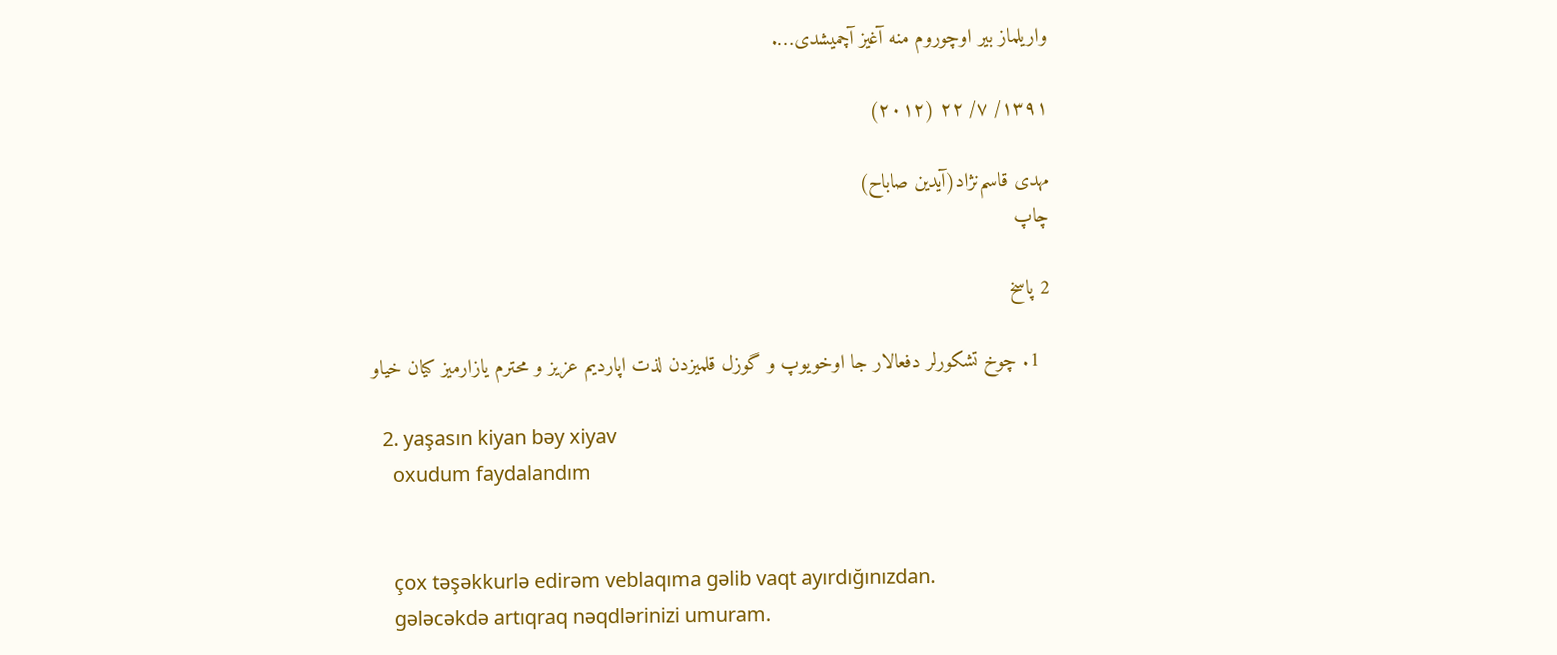واریلماز بیر اوچوروم منه آغیز آچمیشدی….

۱۳۹۱/ ۷/ ۲۲ (۲۰۱۲)

مهدی قاسم‌نژاد(آیدین صاباح)
چاپ

2 پاسخ

  1. چوخ تشکورلر دفعالار جا اوخویوپ و گوزل قلمیزدن لذت اپاردیم عزیز و محترم یازارمیز کیان خیاو

  2. yaşasın kiyan bəy xiyav
    oxudum faydalandım


    çox təşəkkurlə edirəm veblaqıma gəlib vaqt ayırdığınızdan.
    gələcəkdə artıqraq nəqdlərinizi umuram.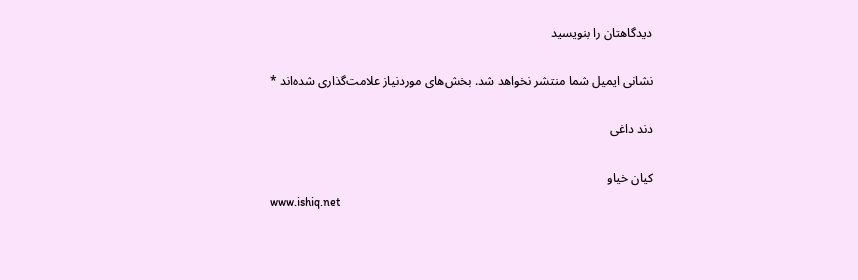دیدگاهتان را بنویسید

نشانی ایمیل شما منتشر نخواهد شد. بخش‌های موردنیاز علامت‌گذاری شده‌اند *

دند داغی

کیان خیاو
www.ishiq.net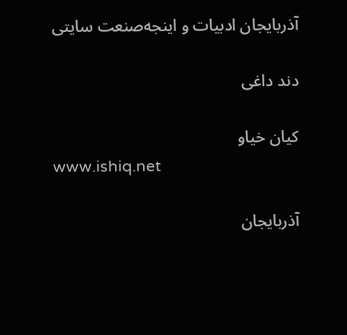آذربایجان ادبیات و اینجه‌صنعت سایتی

دند داغی

کیان خیاو
www.ishiq.net

آذربایجان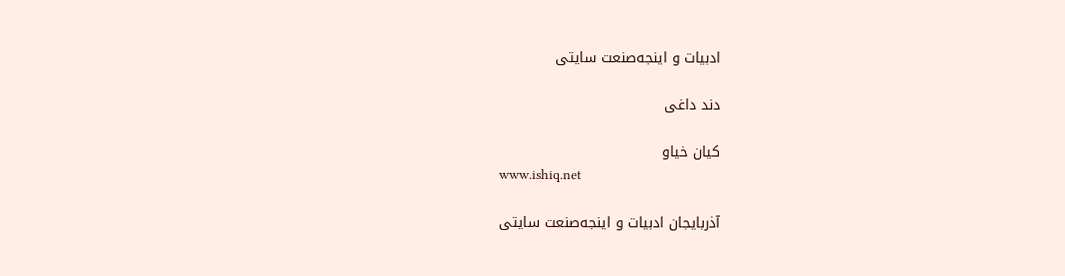ادبیات و اینجه‌صنعت سایتی

دند داغی

کیان خیاو
www.ishiq.net

آذربایجان ادبیات و اینجه‌صنعت سایتی